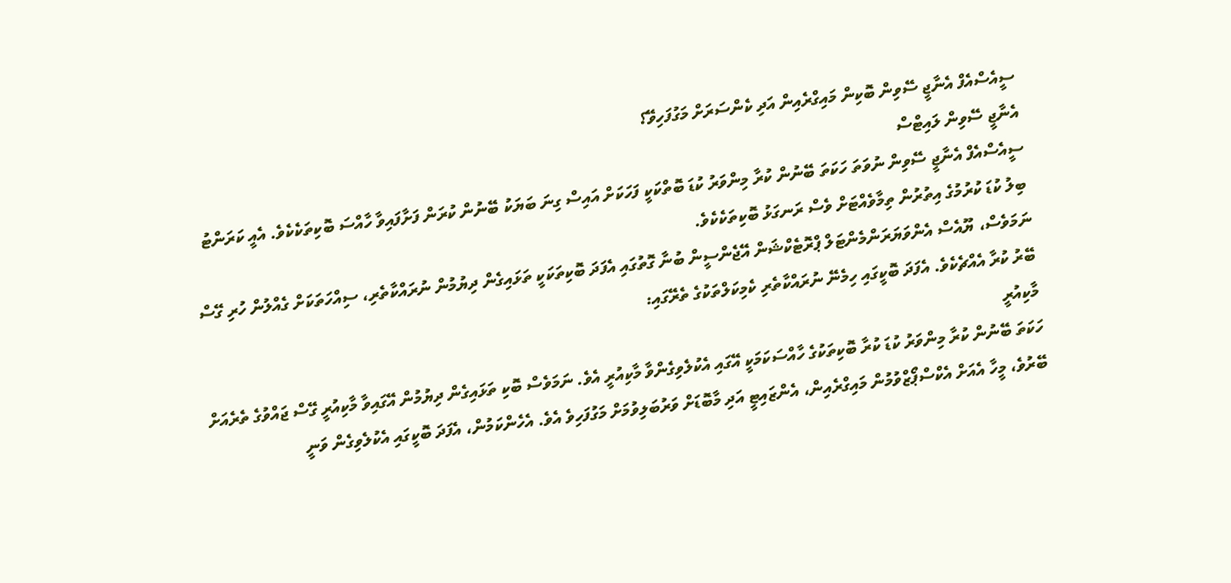ސީއެސްއެފް އެނާޖީ ސޭވިން ބޮކިން މައިގްރެއިން އަދި ކެންސަރަށް މަގުފަހިވޭ؟
އެނާޖީ ސޭވިން ލައިޓްސް
ސީއެސްއެފް އެނާޖީ ސޭވިން ނުވަތަ ހަކަތަ ބޭނުން ކުރާ މިންވަރު ކުޑަ ބޮތްކަކީ ފަހަކަށް އައިސް ގިނަ ބަޔަކު ބޭނުން ކުރަން ފަށާފައިވާ ހާއްސަ ބޮކިތަކެކެވެ. އެއީ ކަރަންޓު ބިލު ކުޑަ ކުރުމުގެ އިތުރުން ތިމާވެއްޓަށް ވެސް ރަނގަޅު ބޮކިތަކެކެވެ.
ނަމަވެސް، ޔޫއެސް އެންވަޔަރަންމެންޓަލް ޕްރޮޓެކްޝަން އޭޖެންސީން ބުނާ ގޮތުގައި އެފަދަ ބޮކިތަކަކީ ތަޅައިގެން ދިޔުމުން ނުރައްކާތެރި، ސިއްހަތަކަށް ގެއްލުން ހުރި ގޭސް ބޭރު ކުރާ އެއްޗެކެވެ. އެފަދަ ބޮކީގައި ހިމެނޭ ނުރައްކާތެރި ކެމިކަލްތަކުގެ ތެރޭގައި:
މާކިއުރީ
ހަކަތަ ބޭނުން ކުރާ މިންވަރު ކުޑަ ކުރާ ބޮކިތަކުގެ ހާއްސަކަމަކީ އޭގައި އެކުލެވިގެންވާ މާކިއުރީ އެވެ. ނަމަވެސް ބޮކި ތަޅައިގެން ދިޔުމުން އޭގައިވާ މާކިއުރީ ގޭސް ޖައްވުގެ ތެރެއަށް ބޭރުވެ، މީހާ އެއަށް އެކްސްޕޯޒްވުމުން މައިގްރެއިން، އެންޒައިޓީ އަދި މާބޮޑަށް ވަރުބަލިވުމަށް މަގުފަހިވެ އެވެ. އެހެންކަމުން، އެފަދަ ބޮކީގައި އެކުލެވިގެން ވަނީ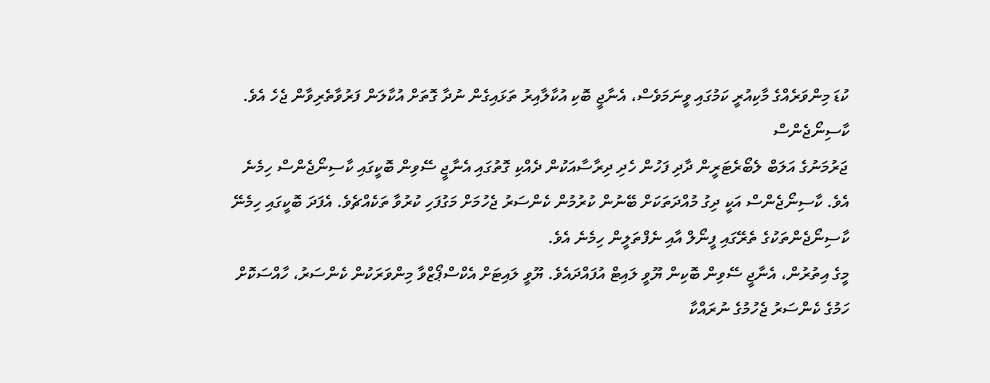ކުޑަ މިންވަރެއްގެ މާކިއުރީ ކަމުގައި ވީނަމަވެސް، އެނާޖީ ބޮކި އުކާލާއިރު ތަޅައިގެން ނުދާ ގޮތަށް އުކާލަން ފަރުވާތެރިވާން ޖެހެ އެވެ.
ކާސިނޯޖެންސް
ޖަރުމަނުގެ އަލަބް ލެބޯރެޓަރީން ދާދި ފަހުން ހެދި ދިރާސާއަކުން ދެއްކި ގޮތުގައި އެނާޖީ ސޭވިން ބޮކީގައި ކާސިނޯޖެންސް ހިމެނެ އެވެ. ކާސިނޯޖެންސް އަކީ ދިގު މުއްދަތަކަށް ބޭނުން ކުރުމުން ކެންސަރު ޖެހުމަށް މަގުފަހި ކުރުވާ ތަކެއްޗެވެ. އެފަދަ ބޮކީގައި ހިމެނޭ ކާސިނޯޖެންތަކުގެ ތެރޭގައި ފީނޯލް އާއި ނެފްތަލީން ހިމެނެ އެވެ.
މީގެ އިތުރުން، އެނާޖީ ސޭވިން ބޮކިން ޔޫވީ ލައިޓް އުފައްދައެވެ. ޔޫވީ ލައިޓަށް އެކްސްޕޯޒްވާ މިންވަރަކުން ކެންސަރު، ހާއްސަކޮށް ހަމުގެ ކެންސަރު ޖެހުމުގެ ނުރައްކާ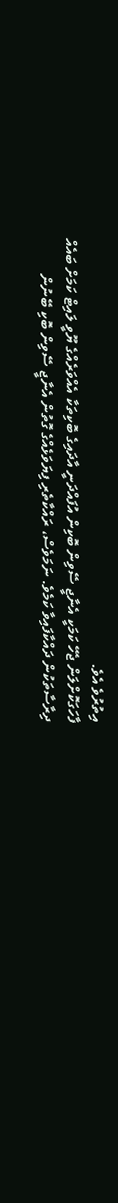އިތުރުވެ އެވެ.
ފާހަގަކޮށްލަން ޖެހޭ ކަމަކީ އެނާޖީ ސޭވިން ބޮކިން އުފައްދަނީ އާދައިގެ ބޮކިތަކާ އެއްވަރެއްގެ ޔޫވީ ލައިޓް ކަމަށް ބައެއް ދިރާސާތަކުން ދައްކާފައިވާ ކަމެވެ. ނަމަވެސް، ރައްކާތެރި ފިޔަވަޅެއްގެ ގޮތުން އެނާޖީ ސޭވިން ބޮކި ބޭނުން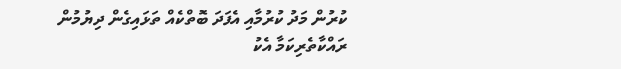ކުރުން މަދު ކުރުމާއި އެފަދަ ބޮތްކެއް ތަޅައިގެން ދިޔުމުން ރައްކާތެރިކަމާ އެކު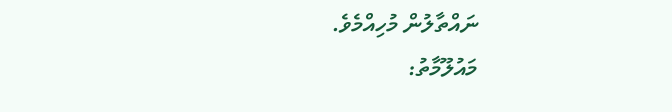ނައްތާލުން މުހިއްމެވެ.
މައުލޫމާތު: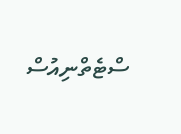ސްޓެތްނިއުސް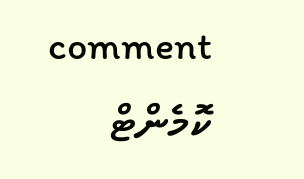comment ކޮމެންޓް